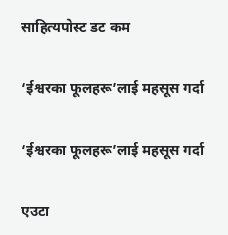साहित्यपोस्ट डट कम

‘ईश्वरका फूलहरू’लाई महसूस गर्दा

‘ईश्वरका फूलहरू’लाई महसूस गर्दा

एउटा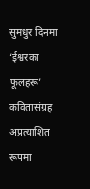सुमधुर दिनमा ‘ईश्वरका फूलहरू’ कवितासंग्रह अप्रत्याशित रूपमा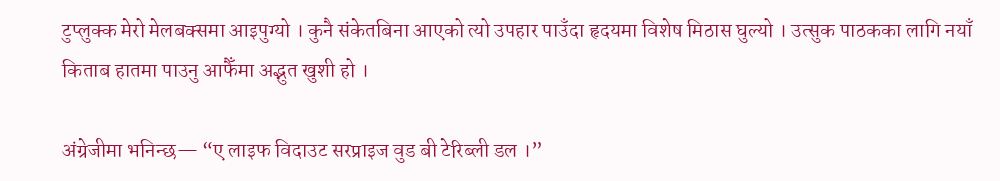टुप्लुक्क मेरो मेलबक्समा आइपुग्यो । कुनै संकेतबिना आएको त्यो उपहार पाउँदा हृदयमा विशेष मिठास घुल्यो । उत्सुक पाठकका लागि नयाँ किताब हातमा पाउनु आफैँमा अद्भुत खुशी हो ।

अंग्रेजीमा भनिन्छ— “ए लाइफ विदाउट सरप्राइज वुड बी टेरिब्ली डल ।”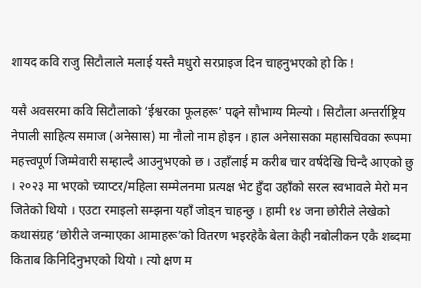शायद कवि राजु सिटौलाले मलाई यस्तै मधुरो सरप्राइज दिन चाहनुभएको हो कि !

यसै अवसरमा कवि सिटौलाको ‘ईश्वरका फूलहरू’ पढ्ने सौभाग्य मिल्यो । सिटौला अन्तर्राष्ट्रिय नेपाली साहित्य समाज (अनेसास) मा नौलो नाम होइन । हाल अनेसासका महासचिवका रूपमा महत्त्वपूर्ण जिम्मेवारी सम्हाल्दै आउनुभएको छ । उहाँलाई म करीब चार वर्षदेखि चिन्दै आएको छु । २०२३ मा भएको च्याप्टर/महिला सम्मेलनमा प्रत्यक्ष भेट हुँदा उहाँको सरल स्वभावले मेरो मन जितेको थियो । एउटा रमाइलो सम्झना यहाँ जोड्न चाहन्छु । हामी १४ जना छोरीले लेखेको कथासंग्रह ‘छोरीले जन्माएका आमाहरू’को वितरण भइरहेकै बेला केही नबोलीकन एकै शब्दमा किताब किनिदिनुभएको थियो । त्यो क्षण म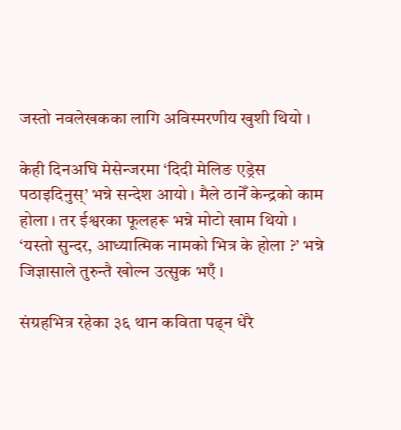जस्तो नवलेखकका लागि अविस्मरणीय खुशी थियो ।

केही दिनअघि मेसेन्जरमा ‘दिदी मेलिङ एड्रेस पठाइदिनुस्’ भन्ने सन्देश आयो । मैले ठानेँ केन्द्रको काम होला । तर ईश्वरका फूलहरू भन्ने मोटो खाम थियो । ‘यस्तो सुन्दर, आध्यात्मिक नामको भित्र के होला ?’ भन्ने जिज्ञासाले तुरुन्तै खोल्न उत्सुक भएँ ।

संग्रहभित्र रहेका ३६ थान कविता पढ्न धेरै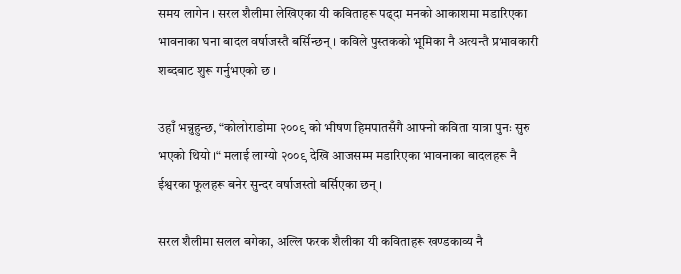समय लागेन । सरल शैलीमा लेखिएका यी कविताहरू पढ्दा मनको आकाशमा मडारिएका भावनाका घना बादल वर्षाजस्तै बर्सिन्छन् । कविले पुस्तकको भूमिका नै अत्यन्तै प्रभावकारी शब्दबाट शुरू गर्नुभएको छ ।

उहाँ भन्नुहुन्छ, “कोलोराडोमा २००९ को भीषण हिमपातसँगै आफ्नो कविता यात्रा पुनः सुरु भएको थियो ।“ मलाई लाग्यो २००९ देखि आजसम्म मडारिएका भावनाका बादलहरू नै ईश्वरका फूलहरू बनेर सुन्दर वर्षाजस्तो बर्सिएका छन् ।

सरल शैलीमा सलल बगेका, अल्लि फरक शैलीका यी कविताहरू खण्डकाव्य नै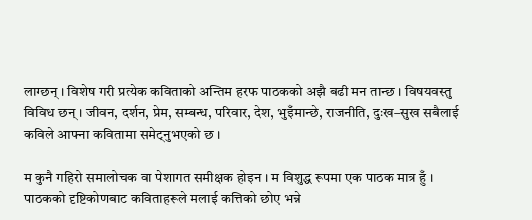लाग्छन् । विशेष गरी प्रत्येक कविताको अन्तिम हरफ पाठकको अझै बढी मन तान्छ । विषयवस्तु विविध छन् । जीवन, दर्शन, प्रेम, सम्बन्ध, परिवार, देश, भुइँमान्छे, राजनीति, दुःख–सुख सबैलाई कविले आफ्ना कवितामा समेट्नुभएको छ ।

म कुनै गहिरो समालोचक वा पेशागत समीक्षक होइन । म विशुद्ध रूपमा एक पाठक मात्र हुँ । पाठकको दृष्टिकोणबाट कविताहरूले मलाई कत्तिको छोए भन्ने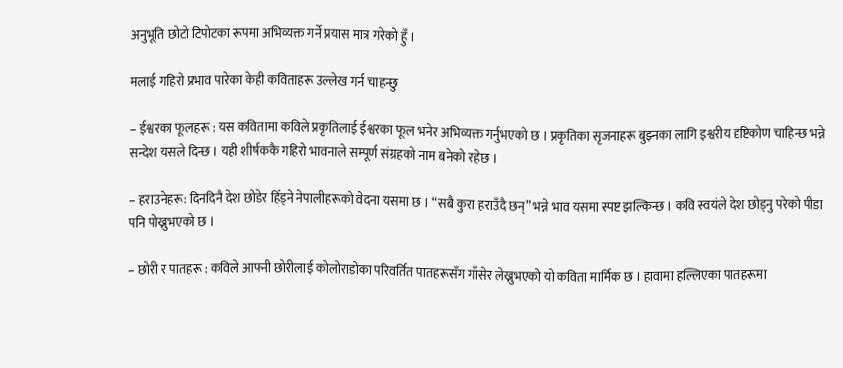अनुभूति छोटो टिपोटका रूपमा अभिव्यक्त गर्ने प्रयास मात्र गरेको हुँ ।

मलाई गहिरो प्रभाव पारेका केही कविताहरू उल्लेख गर्न चाहन्छु

– ईश्वरका फूलहरू : यस कवितामा कविले प्रकृतिलाई ईश्वरका फूल भनेर अभिव्यक्त गर्नुभएको छ । प्रकृतिका सृजनाहरू बुझ्नका लागि इश्वरीय दृष्टिकोण चाहिन्छ भन्ने सन्देश यसले दिन्छ । यही शीर्षककै गहिरो भावनाले सम्पूर्ण संग्रहको नाम बनेको रहेछ ।

– हराउनेहरू: दिनदिनै देश छोडेर हिँड्ने नेपालीहरूको वेदना यसमा छ । “सबै कुरा हराउँदै छन्” भन्ने भाव यसमा स्पष्ट झल्किन्छ । कवि स्वयंले देश छोड्नु परेको पीडा पनि पोख्नुभएको छ ।

– छोरी र पातहरू : कविले आफ्नी छोरीलाई कोलोराडोका परिवर्तित पातहरूसँग गाँसेर लेख्नुभएको यो कविता मार्मिक छ । हावामा हल्लिएका पातहरूमा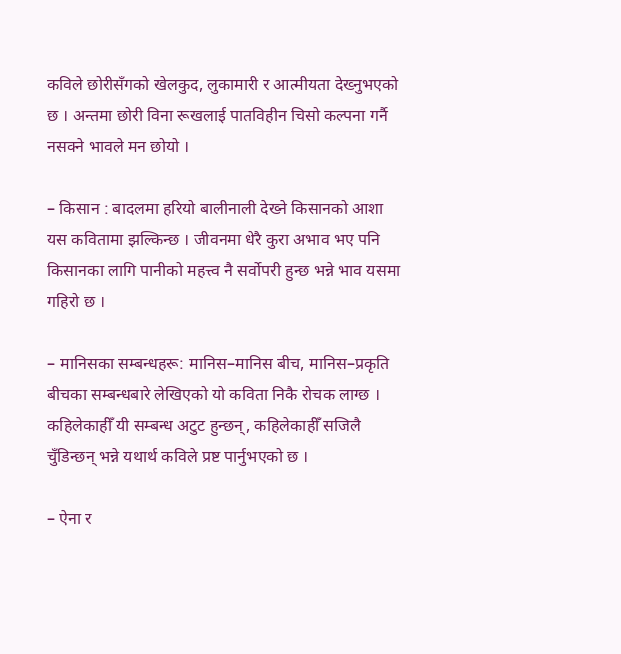कविले छोरीसँगको खेलकुद, लुकामारी र आत्मीयता देख्नुभएको छ । अन्तमा छोरी विना रूखलाई पातविहीन चिसो कल्पना गर्नै नसक्ने भावले मन छोयो ।

– किसान : बादलमा हरियो बालीनाली देख्ने किसानको आशा यस कवितामा झल्किन्छ । जीवनमा धेरै कुरा अभाव भए पनि किसानका लागि पानीको महत्त्व नै सर्वोपरी हुन्छ भन्ने भाव यसमा गहिरो छ ।

– मानिसका सम्बन्धहरू: मानिस–मानिस बीच, मानिस–प्रकृति बीचका सम्बन्धबारे लेखिएको यो कविता निकै रोचक लाग्छ । कहिलेकाहीँ यी सम्बन्ध अटुट हुन्छन्, कहिलेकाहीँ सजिलै चुँडिन्छन् भन्ने यथार्थ कविले प्रष्ट पार्नुभएको छ ।

– ऐना र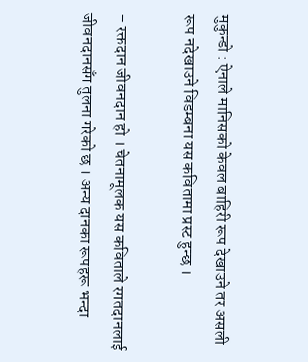मुकुन्डो : ऐनाले मानिसको केवल बाहिरी रूप देखाउने तर असली रूप नदेखाउने विडम्बना यस कवितामा प्रस्ट हुन्छ ।

– रक्तदान जीवनदान हो । चेतनामूलक यस कविताले रगतदानलाई जीवनदानसँग तुलना गरेको छ । अन्य दानका रूपहरू भन्दा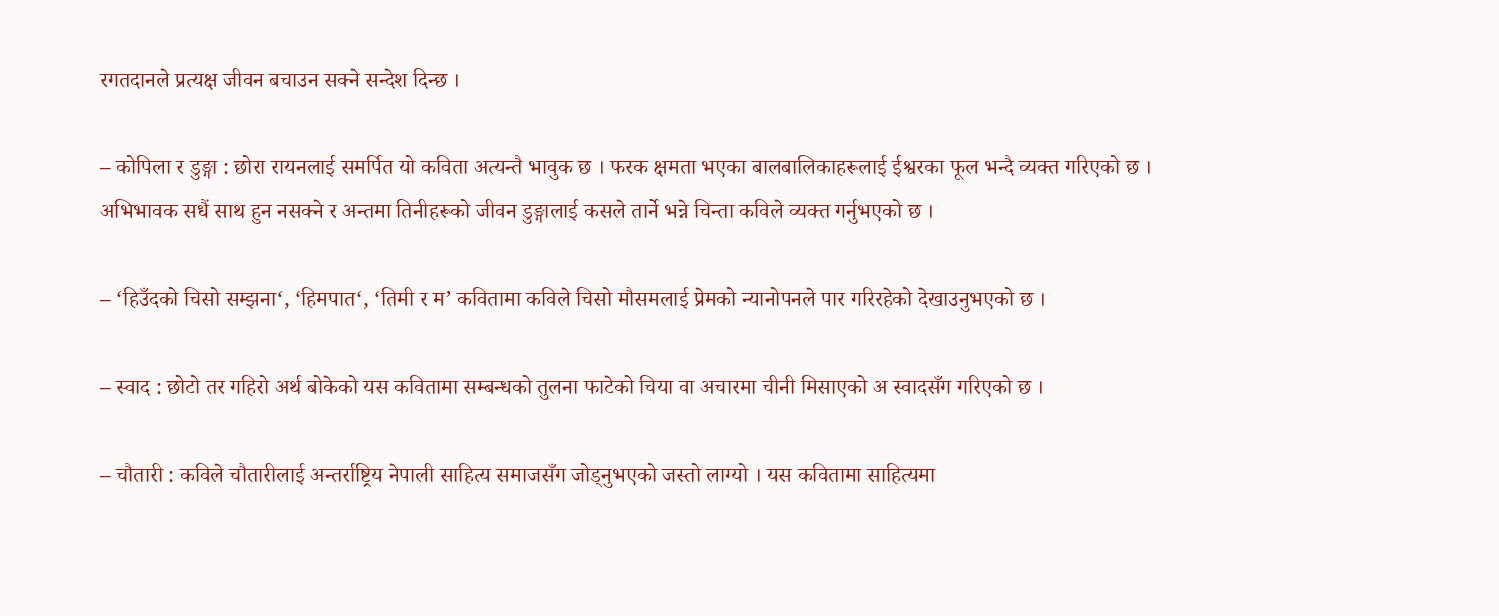रगतदानले प्रत्यक्ष जीवन बचाउन सक्ने सन्देश दिन्छ ।

– कोपिला र डुङ्गा : छोरा रायनलाई समर्पित यो कविता अत्यन्तै भावुक छ । फरक क्षमता भएका बालबालिकाहरूलाई ईश्वरका फूल भन्दै व्यक्त गरिएको छ । अभिभावक सधैं साथ हुन नसक्ने र अन्तमा तिनीहरूको जीवन डुङ्गालाई कसले तार्ने भन्ने चिन्ता कविले व्यक्त गर्नुभएको छ ।

– ‘हिउँदको चिसो सम्झना‘, ‘हिमपात‘, ‘तिमी र म’ कवितामा कविले चिसो मौसमलाई प्रेमको न्यानोपनले पार गरिरहेको देखाउनुभएको छ ।

– स्वाद : छोटो तर गहिरो अर्थ बोकेको यस कवितामा सम्बन्धको तुलना फाटेको चिया वा अचारमा चीनी मिसाएको अ स्वादसँग गरिएको छ ।

– चौतारी : कविले चौतारीलाई अन्तर्राष्ट्रिय नेपाली साहित्य समाजसँग जोड्नुभएको जस्तो लाग्यो । यस कवितामा साहित्यमा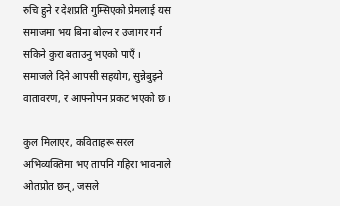रुचि हुने र देशप्रति गुम्सिएको प्रेमलाई यस समाजमा भय बिना बोल्न र उजागर गर्न सकिने कुरा बताउनु भएको पाएँ । समाजले दिने आपसी सहयोग, सुन्नेबुझ्ने वातावरण, र आफ्नोपन प्रकट भएको छ ।

कुल मिलाएर, कविताहरू सरल अभिव्यक्तिमा भए तापनि गहिरा भावनाले ओतप्रोत छन्, जसले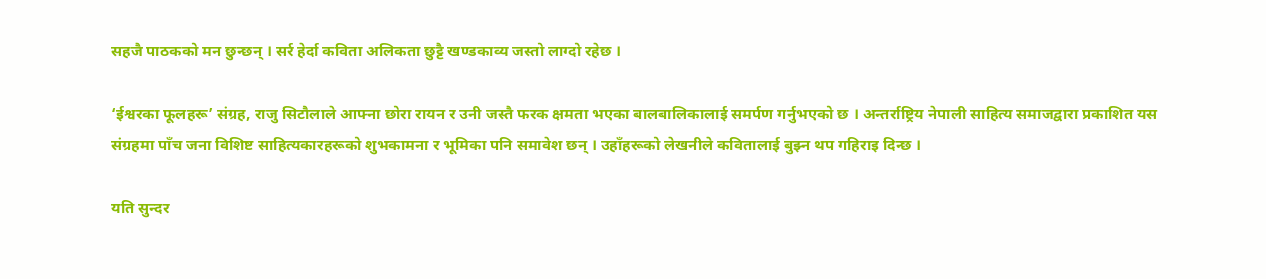सहजै पाठकको मन छुन्छन् । सर्र हेर्दा कविता अलिकता छुट्टै खण्डकाव्य जस्तो लाग्दो रहेछ ।

‘ईश्वरका फूलहरू’ संग्रह, राजु सिटौलाले आफ्ना छोरा रायन र उनी जस्तै फरक क्षमता भएका बालबालिकालाई समर्पण गर्नुभएको छ । अन्तर्राष्ट्रिय नेपाली साहित्य समाजद्वारा प्रकाशित यस संग्रहमा पाँच जना विशिष्ट साहित्यकारहरूको शुभकामना र भूमिका पनि समावेश छन् । उहाँहरूको लेखनीले कवितालाई बुझ्न थप गहिराइ दिन्छ ।

यति सुन्दर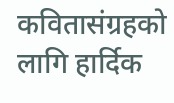कवितासंग्रहको लागि हार्दिक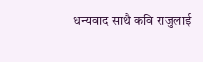धन्यवाद साथै कवि राजुलाई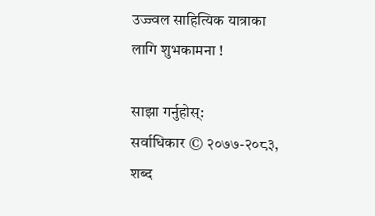उज्ज्वल साहित्यिक यात्राका लागि शुभकामना !

साझा गर्नुहोस्:
सर्वाधिकार © २०७७-२०८३, शब्द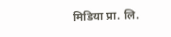मिडिया प्रा. लि.